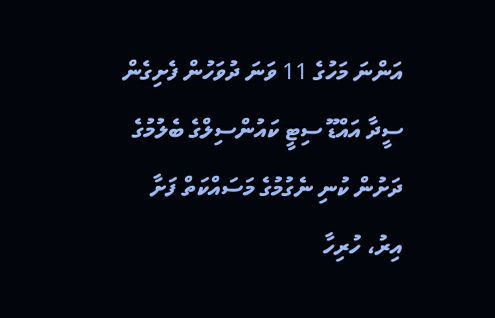އަންނަ މަހުގެ 11 ވަނަ ދުވަހުން ފެށިގެން ސީދާ އައްޑޫ ސިޓީ ކައުންސިލްގެ ބެލުމުގެ ދަށުން ކުނި ނެގުމުގެ މަސައްކަތް ފަށާ އިރު، ހުރިހާ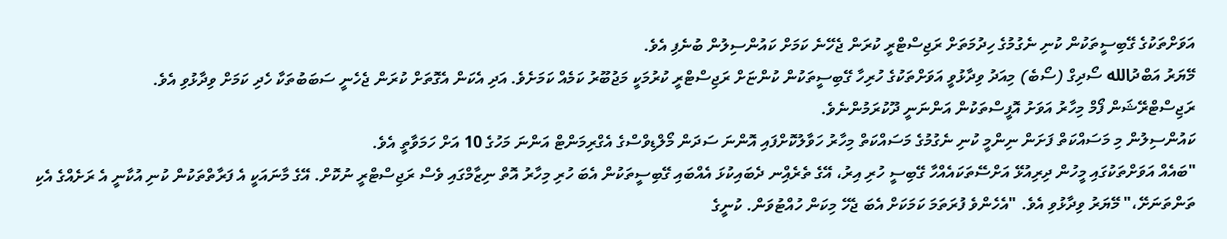އަވަށްތަކުގެ ގޭބިސީތަކުން ކުނި ނެގުމުގެ ހިދުމަތަށް ރަޖިސްޓްރީ ކުރަން ޖެހޭނެ ކަމަށް ކައުންސިލުން ބުނެފި އެވެ.
މޭޔަރު އަބްދުالله ސޯދިގް (ސޯބެ) މިއަދު ވިދާޅުވީ އަވަށްތަކުގެ ހުރިހާ ގޭބިސީތަކުން ކުންޏަށް ރަޖިސްޓްރީ ކުރުމަކީ މަޖުބޫރު ކަމެއް ކަމަށެވެ. އަދި އެކަން އެގޮތަށް ކުރަން ޖެހެނީ ސަބަބުތަކާ ހެދި ކަމަށް ވިދާޅުވި އެވެ.
ރަޖިސްޓްރޭޝަން ފޯމް މިހާރު އަވަށު އޮފީސްތަކުން އަންނަނީ ދޫކުރަމުންނެވެ.
ކައުންސިލުން މި މަސައްކަތް ފަށަން ނިންމީ ކުނި ނެގުމުގެ މަސައްކަތް މިހާރު ހަވާލުކޮށްފައި އޮންނަ ސަދަން މޯލްޑިވްސްގެ އެގްރިމަންޓް އަންނަ މަހުގެ 10 އަށް ހަމަވާތީ އެވެ.
"ބައެއް އަވަށްތަކުގައި މީހުން ދިރިއުޅޭ އަށްސޭތަކައެއްހާ ގޭބިސީ ހުރި އިރު، އޭގެ ތެރެއިްނ ދެބައިކުޅަ އެއްބައި ގޭބިސީތަކުން އެބަ ހުރި މިހާރު އޮތް ނިޒާމްގައި ވެސް ރަޖިސްޓްރީ ނުކޮށް. އޭގެ މާނައަކީ އެ ފަރާތްތަކުން ކުނި އުކާނީ އެ ރަށެއްގެ އެކި ތަންތަނަށޭ،" މޭޔަރު ވިދާޅުވި އެވެ. "އެހެންވެ ފުރަތަމަ ކަމަކަށް އެބަ ޖެހޭ މިކަން ހުއްޓުވަން. ކުނީގެ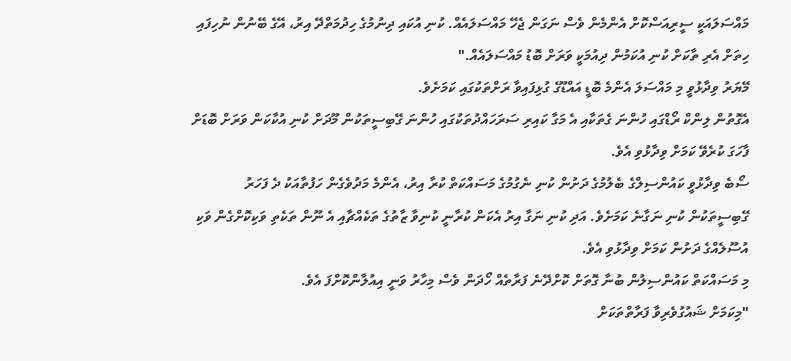މައްސަލައަކީ ސީރިއަސްކޮށް އެންމެން ވެސް ނަގަން ޖެހޭ މައްސަލައެއް. ކުނި އުކައި ދިނުމުގެ ހިދުމަތްދޭ އިރު، އޭގެ ބޭނުން ނުހިފައި ހިތަށް އެރި ތާކަށް ކުނި އުކަމުން ދިއުމަކީ ވަރަށް ބޮޑު މައްސަލައެއް."
މޭޔަރު ވިދާޅުވީ މި މައްސަލަ އެންމެ ބޮޑީ އައްޑޫގެ ގުޅިފައިވާ ރަށްތަކުގައި ކަމަށެވެ.
އެގޮތުން ލިންކް ރޯޑްގައި ހުންނަ ގެތަކާއި އެ މަގާ ކައިރި ސަރަހައްދުތަކުގައި ހުންނަ ގޭބިސީތަކުން މޫދަށް ކުނި އުކާކަން ވަރަށް ބޮޑަށް ފާހަގަ ކުރެވޭ ކަމަށް ވިދާޅުވި އެވެ.
ސޯބެ ވިދާޅުވީ ކައުންސިލްގެ ބެލުމުގެ ދަށުން ކުނި ނެގުމުގެ މަސައްކަތް ކުރާ އިރު، އެންމެ މަދުވެގެން ހަފުތާއަކު ދެ ފަހަރު ގޭބިސީތަކުން ކުނި ނަގާނެ ކަމަށެވެ. އަދި ކުނި ނަގާ އިރު އެކަން ކުރާނީ ކުނިވާ ޒާތުގެ ތަކެއްޗާއި އެ ނޫން ތަކެތި ވަކިކޮށްގެން ވަކި އުސޫލެއްގެ ދަށުން ކަމަށް ވިދާޅުވި އެވެ.
މި މަސައްކަތް ކައުންސިލުން ބުނާ ގޮތަށް ކޮށްދޭނެ ފަރާތެއް ހޯދަން ވެސް މިހާރު ވަނީ އިއުލާންކޮށްފަ އެވެ.
"މިކަމަށް ޝައުގުވެރިވާ ފަރާތްތަކަށް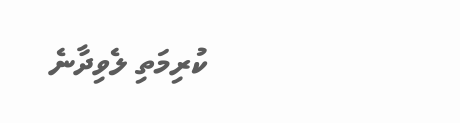ކުރިމަތި ލެވިދާނެ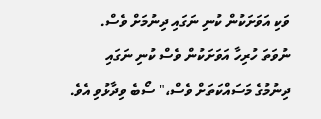ވަކި އަވަށަކުން ކުނި ނަގައި ދިނުމަށް ވެސް. ނުވަތަ ހުރިހާ އަވަށަކުން ވެސް ކުނި ނަގައި ދިނުމުގެ މަސައްކަތަށް ވެސް،" ސޯބެ ވިދާޅުވި އެވެ.